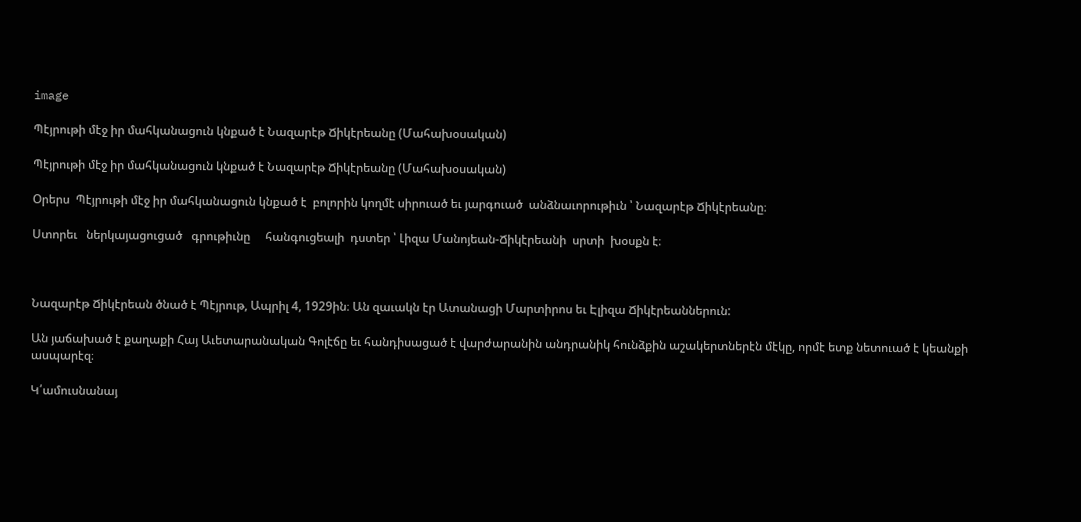image

Պէյրութի մէջ իր մահկանացուն կնքած է Նազարէթ Ճիկէրեանը (Մահախօսական)

Պէյրութի մէջ իր մահկանացուն կնքած է Նազարէթ Ճիկէրեանը (Մահախօսական)

Օրերս  Պէյրութի մէջ իր մահկանացուն կնքած է  բոլորին կողմէ սիրուած եւ յարգուած  անձնաւորութիւն ՝ Նազարէթ Ճիկէրեանը։

Ստորեւ   ներկայացուցած   գրութիւնը     հանգուցեալի  դստեր ՝ Լիզա Մանոյեան-Ճիկէրեանի  սրտի  խօսքն է։



Նազարէթ Ճիկէրեան ծնած է Պէյրութ, Ապրիլ 4, 1929ին։ Ան զաւակն էր Ատանացի Մարտիրոս եւ Էլիզա Ճիկէրեաններուն:

Ան յաճախած է քաղաքի Հայ Աւետարանական Գոլէճը եւ հանդիսացած է վարժարանին անդրանիկ հունձքին աշակերտներէն մէկը, որմէ ետք նետուած է կեանքի ասպարէզ։

Կ՛ամուսնանայ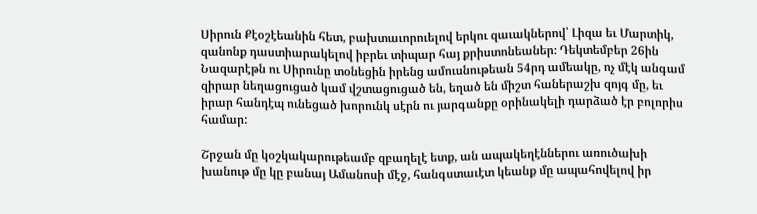Սիրուն Քէօշէեանին հետ, բախտաւորուելով երկու զաւակներով՝ Լիզա եւ Մարտիկ, զանոնք դաստիարակելով իբրեւ տիպար հայ քրիստոնեաներ։ Դեկտեմբեր 26ին Նազարէթն ու Սիրունը տօնեցին իրենց ամուսնութեան 54րդ ամեակը, ոչ մէկ անգամ զիրար նեղացուցած կամ վշտացուցած են, եղած են միշտ հաներաշխ զոյգ մը, եւ իրար հանդէպ ունեցած խորունկ սէրն ու յարգանքը օրինակելի դարձած էր բոլորիս համար:

Շրջան մը կօշկակարութեամբ զբաղելէ ետք, ան ապակեղէններու առուծախի խանութ մը կը բանայ Ամանոսի մէջ, հանգստաւէտ կեանք մը ապահովելով իր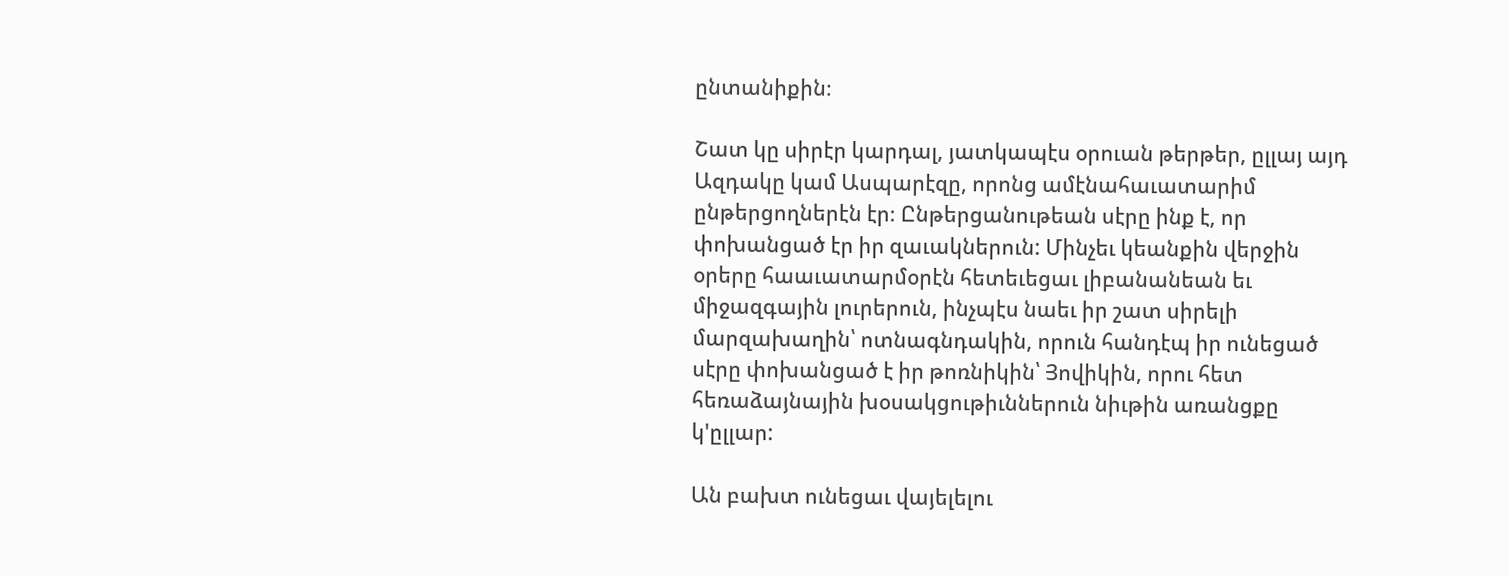ընտանիքին։

Շատ կը սիրէր կարդալ, յատկապէս օրուան թերթեր, ըլլայ այդ Ազդակը կամ Ասպարէզը, որոնց ամէնահաւատարիմ ընթերցողներէն էր։ Ընթերցանութեան սէրը ինք է, որ փոխանցած էր իր զաւակներուն: Մինչեւ կեանքին վերջին օրերը հաաւատարմօրէն հետեւեցաւ լիբանանեան եւ միջազգային լուրերուն, ինչպէս նաեւ իր շատ սիրելի մարզախաղին՝ ոտնագնդակին, որուն հանդէպ իր ունեցած սէրը փոխանցած է իր թոռնիկին՝ Յովիկին, որու հետ հեռաձայնային խօսակցութիւններուն նիւթին առանցքը կ'ըլլար:

Ան բախտ ունեցաւ վայելելու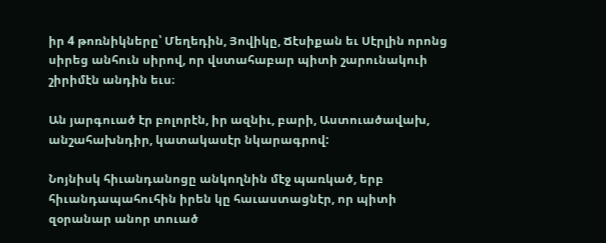իր 4 թոռնիկները՝ Մեղեդին, Յովիկը, Ճէսիքան եւ Սէրլին որոնց սիրեց անհուն սիրով, որ վստահաբար պիտի շարունակուի շիրիմէն անդին եւս։

Ան յարգուած էր բոլորէն, իր ազնիւ, բարի, Աստուածավախ, անշահախնդիր, կատակասէր նկարագրով:

Նոյնիսկ հիւանդանոցը անկողնին մէջ պառկած, երբ հիւանդապահուհին իրեն կը հաւաստացնէր, որ պիտի զօրանար անոր տուած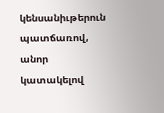կենսանիւթերուն պատճառով, անոր կատակելով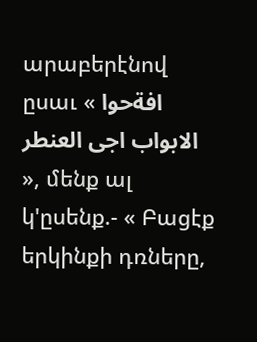արաբերէնով ըսաւ « افةحوا الابواب اجى العنطر  », մենք ալ կ'ըսենք.- « Բացէք երկինքի դռները,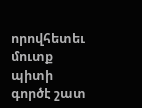որովհետեւ մուտք պիտի գործէ շատ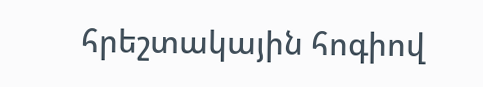հրեշտակային հոգիով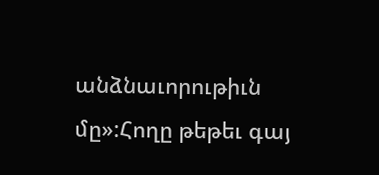անձնաւորութիւն մը»:Հողը թեթեւ գայ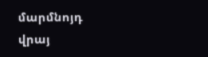մարմնոյդ վրայ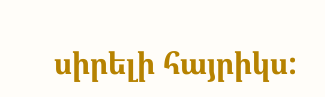սիրելի հայրիկս: